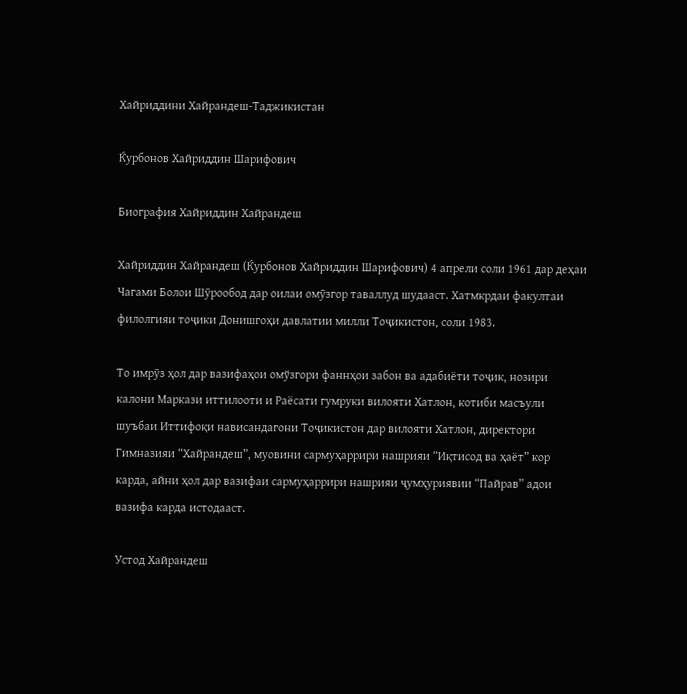Хайриддини Хайрандеш-Таджикистан

Ќурбонов Хайриддин Шарифович

Биография Хайриддин Хайрандеш

Хайриддин Хайрандеш (Ќурбонов Хайриддин Шарифович) 4 апрели соли 1961 дар деҳаи Чагами Болои Шӯрообод дар оилаи омӯзгор таваллуд шудааст. Хатмкрдаи факултаи филолгияи тоҷики Донишгоҳи давлатии милли Тоҷикистон, соли 1983.

То имрӯз ҳол дар вазифаҳои омўзгори фаннҳои забон ва адабиёти тоҷик, нозири калони Маркази иттилооти и Раёсати гумруки вилояти Хатлон, котиби масъули шуъбаи Иттифоқи нависандагони Тоҷикистон дар вилояти Хатлон, директори Гимназияи “Хайрандеш”, муовини сармуҳаррири нашрияи “Иқтисод ва ҳаёт” кор карда, айни ҳол дар вазифаи сармуҳаррири нашрияи ҷумҳуриявии “Пайрав” адои вазифа карда истодааст.

Устод Хайрандеш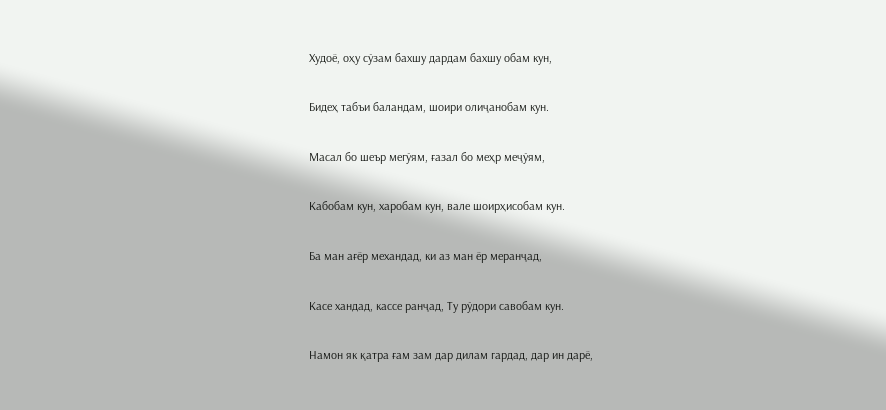Худоё, оҳу сӯзам бахшу дардам бахшу обам кун,

Бидеҳ табъи баландам, шоири олиҷанобам кун.

Масал бо шеър мегӯям, ғазал бо меҳр меҷӯям,

Кабобам кун, харобам кун, вале шоирҳисобам кун.

Ба ман ағёр механдад, ки аз ман ёр меранҷад,

Касе хандад, кассе ранҷад, Ту рӯдори савобам кун.

Намон як қатра ғам зам дар дилам гардад, дар ин дарё,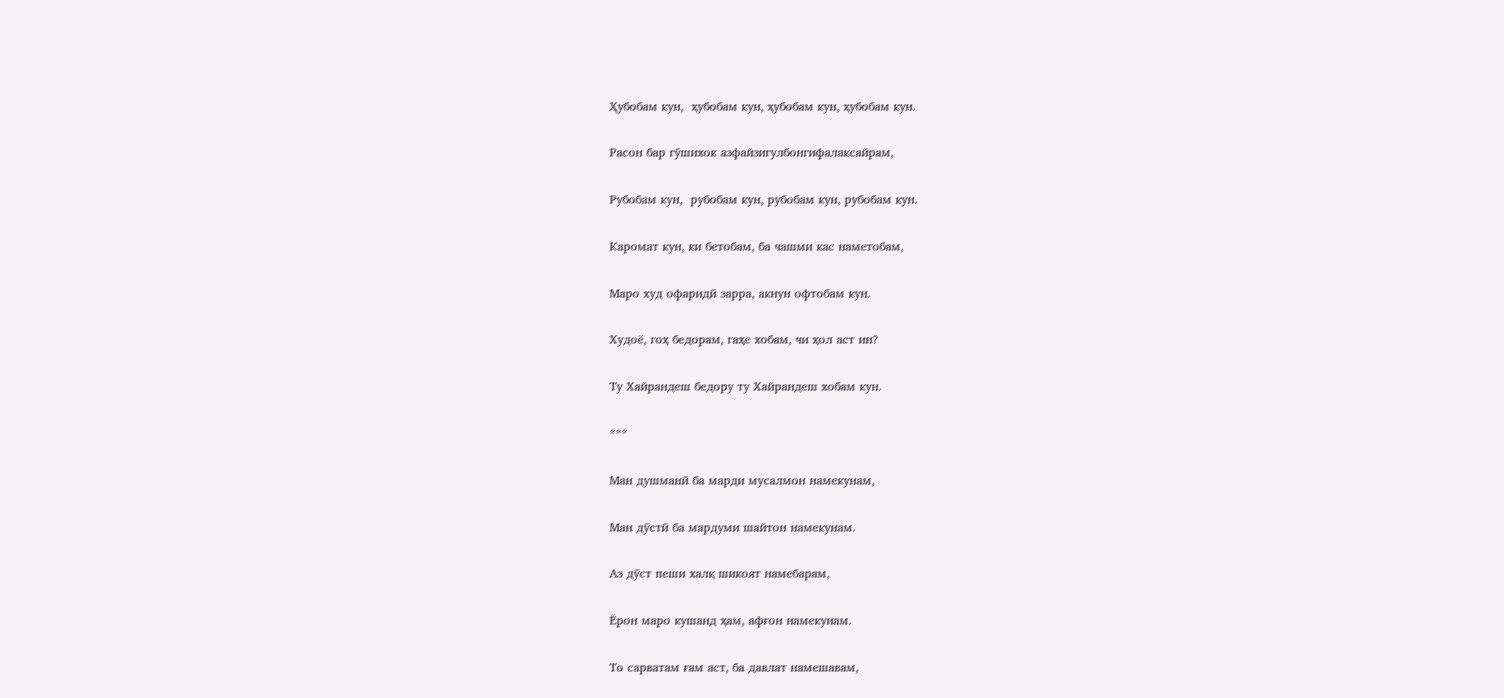Ҳубобам кун,  ҳубобам кун, ҳубобам кун, ҳубобам кун.

Расон бар гӯшихок азфайзигулбонгифалаксайрам,

Рубобам кун,  рубобам кун, рубобам кун, рубобам кун.

Каромат кун, ки бетобам, ба чашми кас наметобам,

Маро худ офаридӣ зарра, акнун офтобам кун.

Худоё, гоҳ бедорам, гаҳе хобам, чи ҳол аст ин?

Ту Хайрандеш бедору ту Хайрандеш хобам кун.

***

Ман душманӣ ба марди мусалмон намекунам,

Ман дӯстӣ ба мардуми шайтон намекунам.

Аз дӯст пеши халқ шикоят намебарам,

Ёрон маро кушанд ҳам, афғон намекунам.

То сарватам ғам аст, ба давлат намешавам,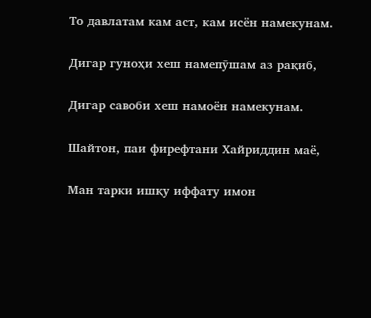То давлатам кам аст, кам исён намекунам.

Дигар гуноҳи хеш намепӯшам аз рақиб,

Дигар савоби хеш намоён намекунам.

Шайтон, паи фирефтани Хайриддин маё,

Ман тарки ишқу иффату имон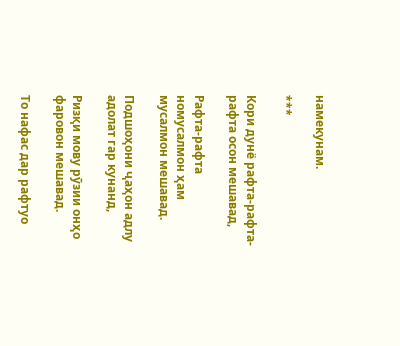намекунам.

***

Кори дунё рафта-рафта-рафта осон мешавад,

Рафта-рафта номусалмон ҳам мусалмон мешавад.

Подшоҳони ҷаҳон адлу адолат гар кунанд,

Ризқи мову рӯзии онҳо фаровон мешавад.

То нафас дар рафтуо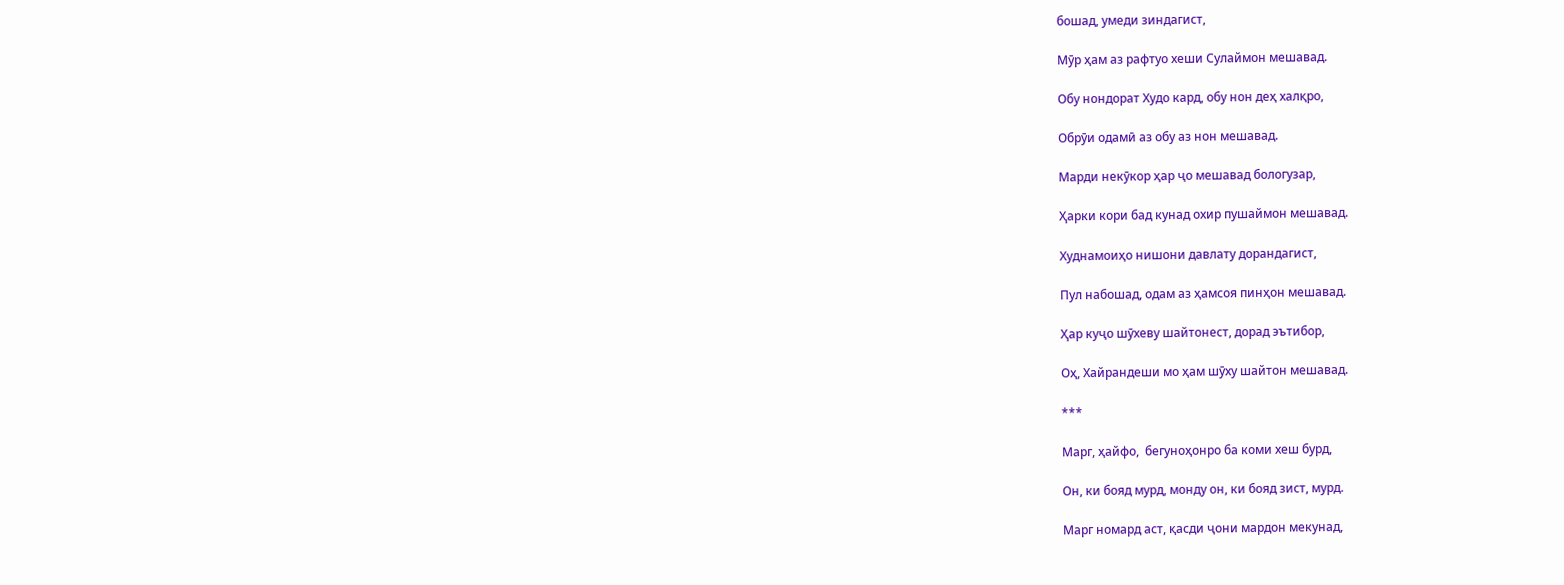бошад, умеди зиндагист,

Мӯр ҳам аз рафтуо хеши Сулаймон мешавад.

Обу нондорат Худо кард, обу нон деҳ халқро,

Обрӯи одамӣ аз обу аз нон мешавад.

Марди некӯкор ҳар ҷо мешавад бологузар,

Ҳарки кори бад кунад охир пушаймон мешавад.

Худнамоиҳо нишони давлату дорандагист,

Пул набошад, одам аз ҳамсоя пинҳон мешавад.

Ҳар куҷо шӯхеву шайтонест, дорад эътибор,

Оҳ, Хайрандеши мо ҳам шӯху шайтон мешавад.

***

Марг, ҳайфо,  бегуноҳонро ба коми хеш бурд,

Он, ки бояд мурд, монду он, ки бояд зист, мурд.

Марг номард аст, қасди ҷони мардон мекунад,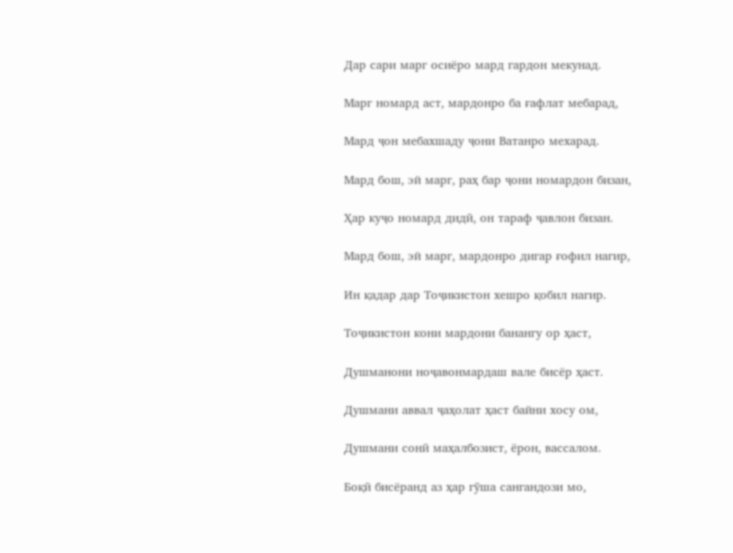Дар сари марг осиёро мард гардон мекунад.

Марг номард аст, мардонро ба ғафлат мебарад,

Мард ҷон мебахшаду ҷони Ватанро мехарад.

Мард бош, эй марг, раҳ бар ҷони номардон бизан,

Ҳар куҷо номард дидӣ, он тараф ҷавлон бизан.

Мард бош, эй марг, мардонро дигар ғофил нагир,

Ин қадар дар Тоҷикистон хешро қобил нагир.

Тоҷикистон кони мардони банангу ор ҳаст,

Душманони ноҷавонмардаш вале бисёр ҳаст.

Душмани аввал ҷаҳолат ҳаст байни хосу ом,

Душмани сонӣ маҳалбозист, ёрон, вассалом.

Боқӣ бисёранд аз ҳар гӯша сангандози мо,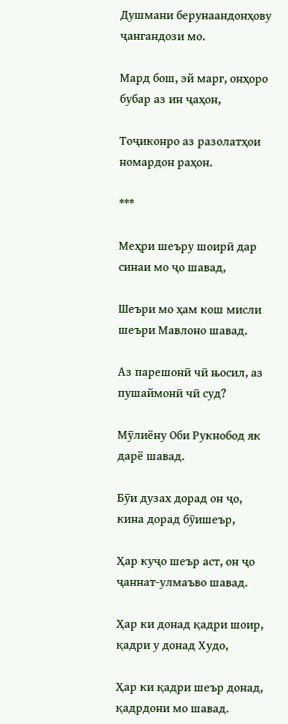Душмани берунаандонҳову ҷангандози мо.

Мард бош, эй марг, онҳоро бубар аз ин ҷаҳон,

Тоҷиконро аз разолатҳои номардон раҳон.

***

Меҳри шеъру шоирӣ дар синаи мо ҷо шавад,

Шеъри мо ҳам кош мисли шеъри Мавлоно шавад.

Аз парешонӣ чӣ њосил, аз пушаймонӣ чӣ суд?

Мӯлиёну Оби Рукнобод як дарё шавад.

Бӯи дузах дорад он ҷо, кина дорад бӯишеър,

Ҳар куҷо шеър аст, он ҷо ҷаннат-улмаъво шавад.

Ҳар ки донад қадри шоир, қадри у донад Худо,

Ҳар ки қадри шеър донад, қадрдони мо шавад.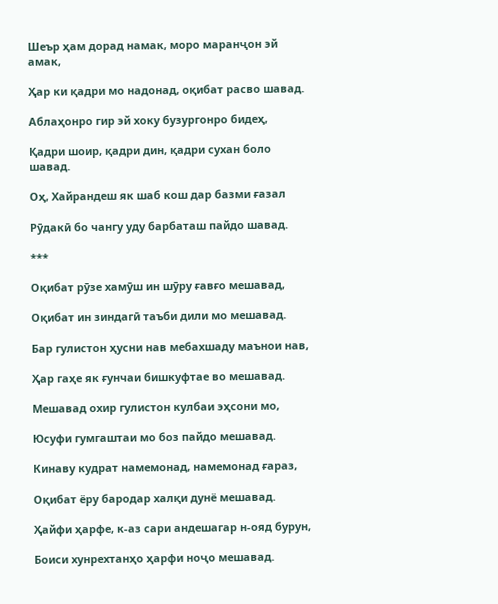Шеър ҳам дорад намак, моро маранҷон эй амак,

Ҳар ки қадри мо надонад, оқибат расво шавад.

Аблаҳонро гир эй хоку бузургонро бидеҳ,

Қадри шоир, қадри дин, қадри сухан боло шавад.

Оҳ, Хайрандеш як шаб кош дар базми ғазал

Рӯдакӣ бо чангу уду барбаташ пайдо шавад.

***

Оқибат рӯзе хамӯш ин шӯру ғавғо мешавад,

Оқибат ин зиндагӣ таъби дили мо мешавад.

Бар гулистон ҳусни нав мебахшаду маънои нав,

Ҳар гаҳе як ғунчаи бишкуфтае во мешавад.

Мешавад охир гулистон кулбаи эҳсони мо,

Юсуфи гумгаштаи мо боз пайдо мешавад.

Кинаву кудрат намемонад, намемонад ғараз,

Оқибат ёру бародар халқи дунё мешавад.

Ҳайфи ҳарфе, к-аз сари андешагар н-ояд бурун,

Боиси хунрехтанҳо ҳарфи ноҷо мешавад.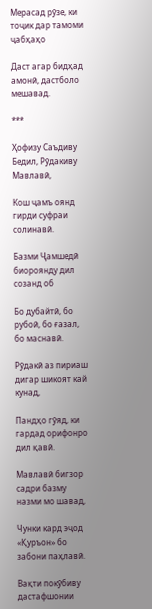Мерасад рӯзе, ки тоҷик дар тамоми ҷабҳаҳо

Даст агар бидҳад амонӣ, дастболо мешавад.

***

Ҳофизу Саъдиву Бедил, Рӯдакиву Мавлавӣ,

Кош ҷамъ оянд гирди суфраи солинавӣ.

Базми Ҷамшедӣ биороянду дил созанд об

Бо дубайтӣ, бо рубоӣ, бо ғазал, бо маснавӣ.

Рӯдакӣ аз пириаш дигар шикоят кай кунад,

Пандҳо гӯяд, ки гардад орифонро дил қавӣ.

Мавлавӣ бигзор садри базму назми мо шавад,

Чунки кард эҷод «Қуръон» бо забони паҳлавӣ.

Вақти покӯбиву дастафшонии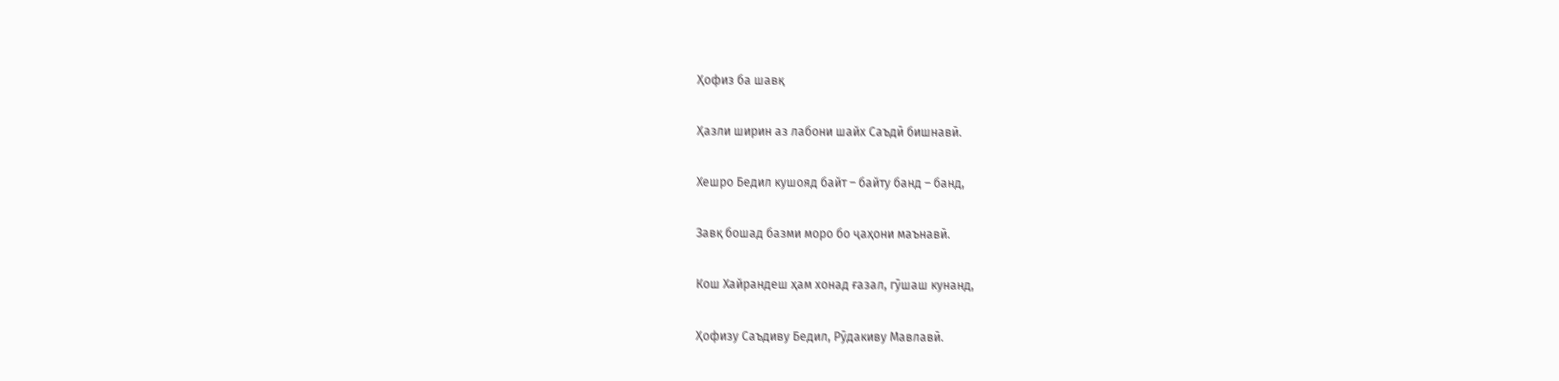Ҳофиз ба шавқ

Ҳазли ширин аз лабони шайх Саъдӣ бишнавӣ.

Хешро Бедил кушояд байт – байту банд – банд,

Завқ бошад базми моро бо ҷаҳони маънавӣ.

Кош Хайрандеш ҳам хонад ғазал, гӯшаш кунанд,

Ҳофизу Саъдиву Бедил, Рӯдакиву Мавлавӣ.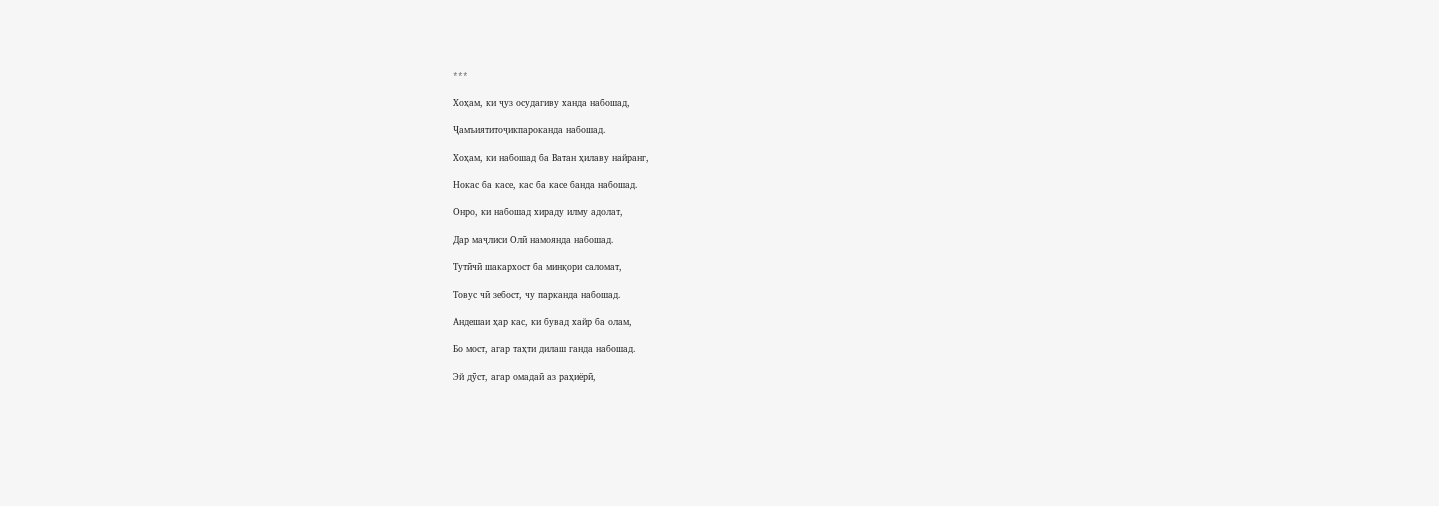***

Хоҳам, ки ҷуз осудагиву ханда набошад,

Ҷамъиятитоҷикпароканда набошад.

Хоҳам, ки набошад ба Ватан ҳилаву найранг,

Нокас ба касе, кас ба касе банда набошад.

Онро, ки набошад хираду илму адолат,

Дар маҷлиси Олӣ намоянда набошад.

Тутӣчӣ шакархост ба минқори саломат,

Товус чӣ зебост, чу парканда набошад.

Андешаи ҳар кас, ки бувад хайр ба олам,

Бо мост, агар таҳти дилаш ганда набошад.

Эй дӯст, агар омадаӣ аз раҳиёрӣ,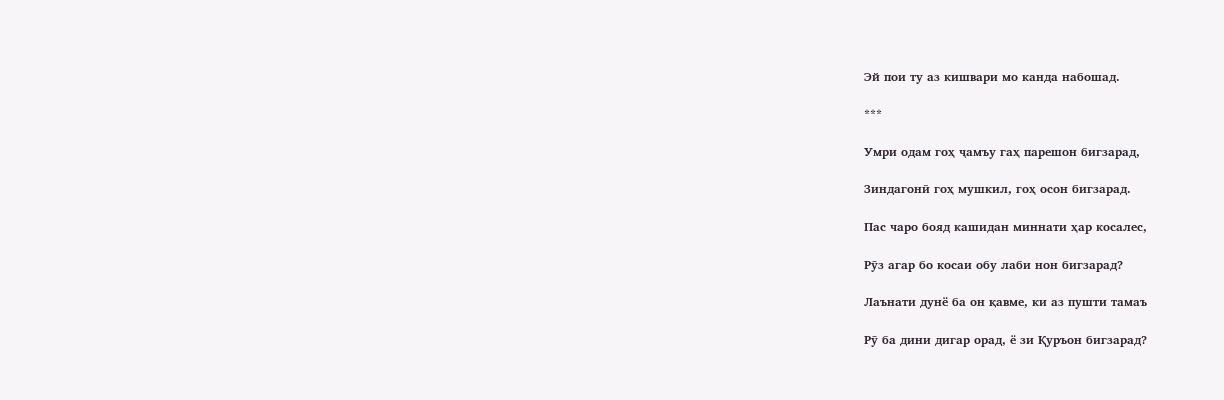Эй пои ту аз кишвари мо канда набошад.

***

Умри одам гоҳ ҷамъу гаҳ парешон бигзарад,

Зиндагонӣ гоҳ мушкил, гоҳ осон бигзарад.

Пас чаро бояд кашидан миннати ҳар косалес,

Рӯз агар бо косаи обу лаби нон бигзарад?

Лаънати дунё ба он қавме, ки аз пушти тамаъ

Рӯ ба дини дигар орад, ё зи Қуръон бигзарад?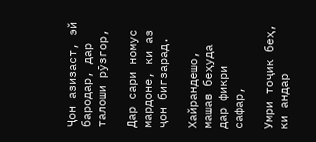Ҷон азизаст, эй бародар, дар талоши рӯзгор,

Дар сари номус мардоне, ки аз ҷон бигзарад.

Хайрандешо, машав беҳуда дар фикри сафар,

Умри тоҷик беҳ, ки андар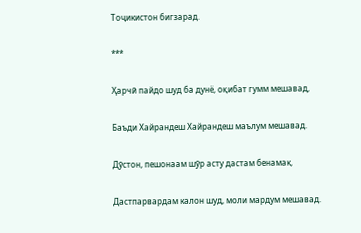Тоҷикистон бигзарад.

***

Ҳарчӣ пайдо шуд ба дунё, оқибат гумм мешавад,

Баъди Хайрандеш Хайрандеш маълум мешавад.

Дӯстон, пешонаам шӯр асту дастам бенамак,

Дастпарвардам калон шуд, моли мардум мешавад.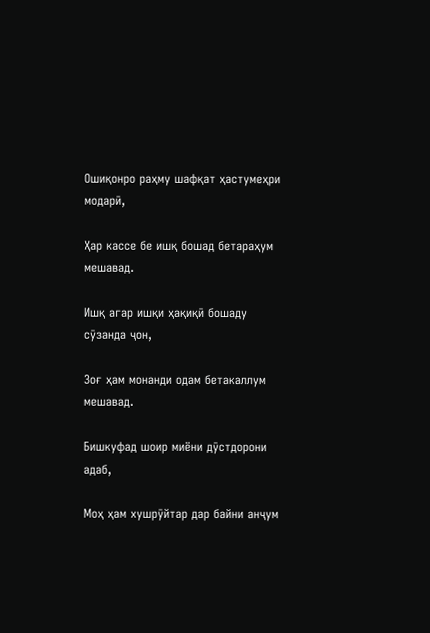Ошиқонро раҳму шафқат ҳастумеҳри модарӣ,

Ҳар кассе бе ишқ бошад бетараҳум мешавад.

Ишқ агар ишқи ҳақиқӣ бошаду сӯзанда ҷон,

Зоғ ҳам монанди одам бетакаллум мешавад.

Бишкуфад шоир миёни дӯстдорони адаб,

Моҳ ҳам хушрӯйтар дар байни анҷум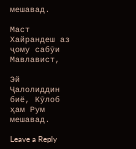мешавад.

Маст Хайрандеш аз ҷому сабӯи Мавлавист,

Эй Ҷалолиддин биё, Кӯлоб ҳам Рум мешавад.

Leave a Reply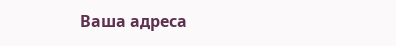Ваша адреса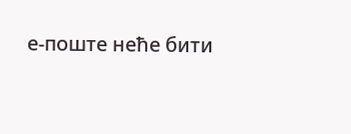е-поште неће бити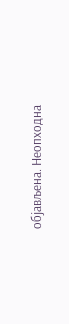објављена. Неопходна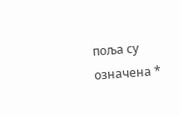поља су означена *